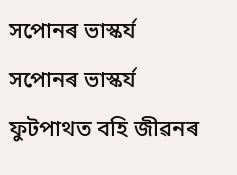সপোনৰ ভাস্কৰ্য
সপোনৰ ভাস্কৰ্য
ফুটপাথত বহি জীৱনৰ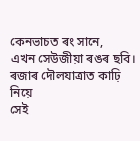কেনভাচত ৰং সানে,
এখন সেউজীয়া ৰঙৰ ছবি।
ৰজাৰ দৌলযাত্ৰাত কাঢ়ি নিয়ে
সেই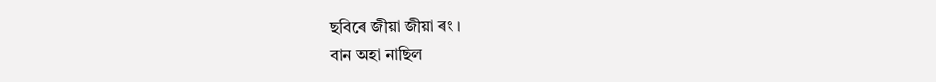ছবিৰে জীয়া জীয়া ৰং ।
বান অহা নাছিল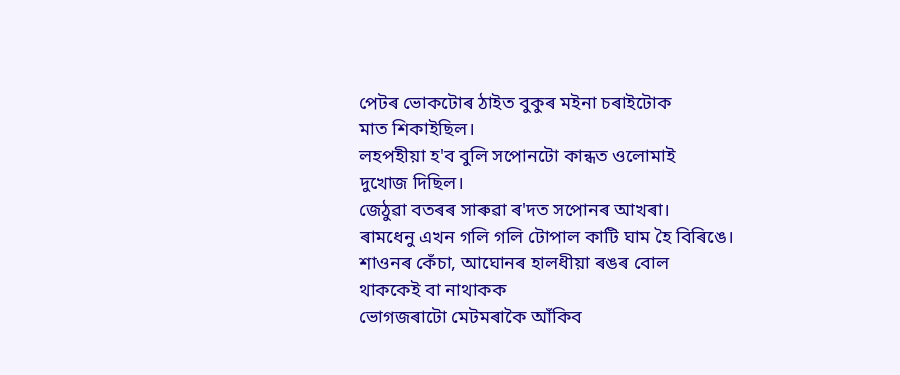পেটৰ ভোকটোৰ ঠাইত বুকুৰ মইনা চৰাইটোক
মাত শিকাইছিল।
লহপহীয়া হ'ব বুলি সপোনটো কান্ধত ওলোমাই
দুখোজ দিছিল।
জেঠুৱা বতৰৰ সাৰুৱা ৰ'দত সপোনৰ আখৰা।
ৰামধেনু এখন গলি গলি টোপাল কাটি ঘাম হৈ বিৰিঙে।
শাওনৰ কেঁচা, আঘোনৰ হালধীয়া ৰঙৰ বোল
থাককেই বা নাথাকক
ভোগজৰাটো মেটমৰাকৈ আঁকিব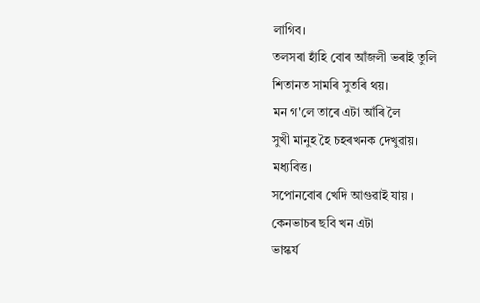লাগিব।
তলসৰা হাঁহি বোৰ আঁজলী ভৰাই তুলি
শিতানত সামৰি সুতৰি থয়।
মন গ'লে তাৰে এটা আঁৰি লৈ
সুখী মানুহ হৈ চহৰখনক দেখুৱায়।
মধ্যবিত্ত।
সপোনবোৰ খেদি আগুৱাই যায় ।
কেনভাচৰ ছবি খন এটা
ভাস্কৰ্য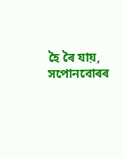হৈ ৰৈ যায়,
সপোনবোৰৰ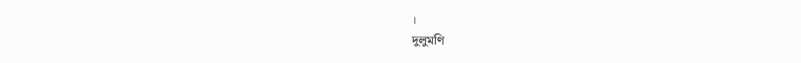।
দুলুমণি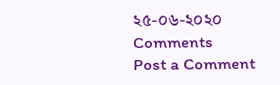২৫-০৬-২০২০
Comments
Post a Comment